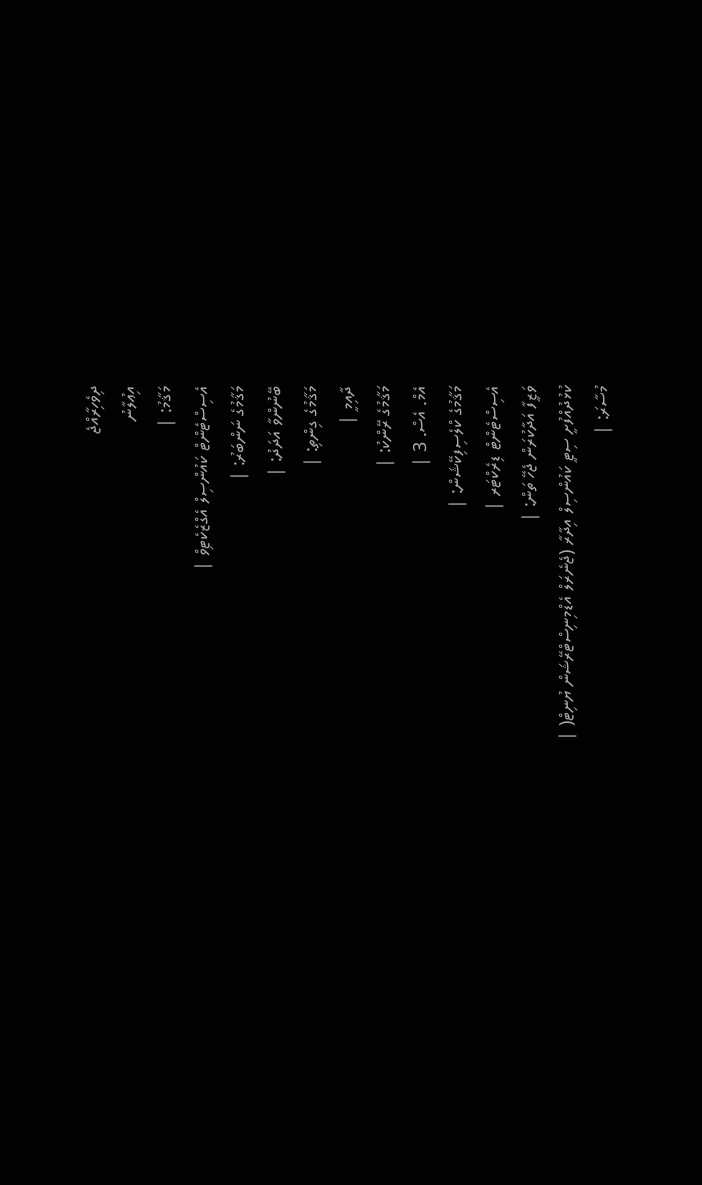ދިވެހިރާއްޖެ
އިޢުލާނު
މަޤާމު: |
އެސިސްޓެންޓް ކައުންސިލް އެގްޒެކެޓިވް |
މަޤާމުގެ ނަންބަރު: |
ބޭނުންވާ އަދަދު: |
މަޤާމުގެ ގިންތި: |
ދާއިމީ |
މަޤާމުގެ ރޭންކު: |
އެމް. އެސް. 3 |
މަޤާމުގެ ކްލެސިފިކޭޝަން: |
އެސިސްޓެންޓް ޑިރެކްޓަރ |
ވަޒީފާ އަދާކުރަން ޖެހޭ ތަން: |
ކުޅުދުއްފުށީ ސިޓީ ކައުންސިލް އިދާރާ (ޖެނެރަލް އެޑްމިނިސްޓްރޭޝަން ޔުނިޓް( |
މުސާރަ: |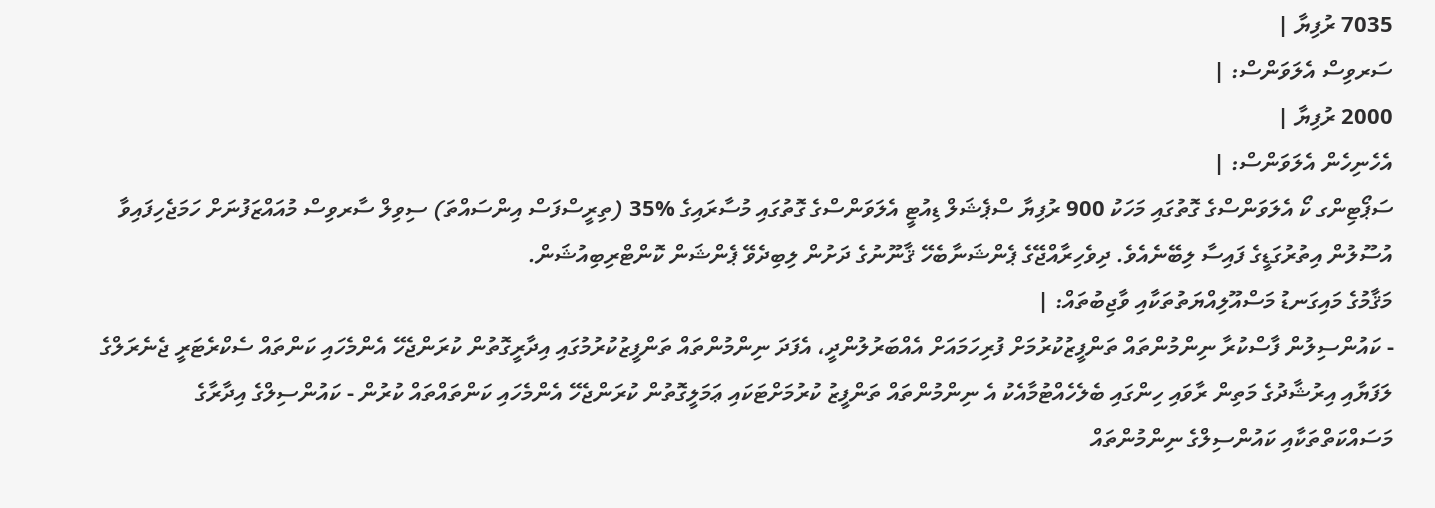7035 ރުފިޔާ |
ސަރވިސް އެލަވަންސް: |
2000 ރުފިޔާ |
އެހެނިހެން އެލަވަންސް: |
ސަޕޯޓިންގ ކޯ އެލަވަންސްގެ ގޮތުގައި މަހަކު 900 ރުފިޔާ ސްޕެޝަލް ޑިއުޓީ އެލަވަންސްގެ ގޮތުގައި މުސާރައިގެ %35 (ތިރީސްފަސް އިންސައްތަ) ސިވިލް ސާރވިސް މުއައްޒަފުނަށް ހަމަޖެހިފައިވާ އުސޫލުން އިތުރުގަޑީގެ ފައިސާ ލިބޭނެއެވެ. ދިވެހިރާއްޖޭގެ ޕެންޝަނާބެހޭ ޤާނޫނުގެ ދަށުން ލިބިދެވޭ ޕެންޝަން ކޮންޓްރިބިއުޝަން.
މަޤާމުގެ މައިގަނޑު މަސްއޫލިއްޔަތުތަކާއި ވާޖިބުތައް: |
- ކައުންސިލުން ފާސްކުރާ ނިންމުންތައް ތަންފީޒުކުރުމަށް ފުރިހަމައަށް އެއްބަރުލުންދީ، އެފަދަ ނިންމުންތައް ތަންފީޒުކުރުމުގައި އިދާރީގޮތުން ކުރަންޖެހޭ އެންމެހައި ކަންތައް ސެކްރެޓަރީ ޖެނެރަލްގެ ލަފަޔާއި އިރުޝާދުގެ މަތިން ރާވައި ހިންގައި ބެލެހެއްޓުމާއެކު އެ ނިންމުންތައް ތަންފީޒު ކުރުމަށްޓަކައި ޢަމަލީގޮތުން ކުރަންޖެހޭ އެންމެހައި ކަންތައްތައް ކުރުން - ކައުންސިލްގެ އިދާރާގެ މަސައްކަތްތަކާއި ކައުންސިލްގެ ނިންމުންތައް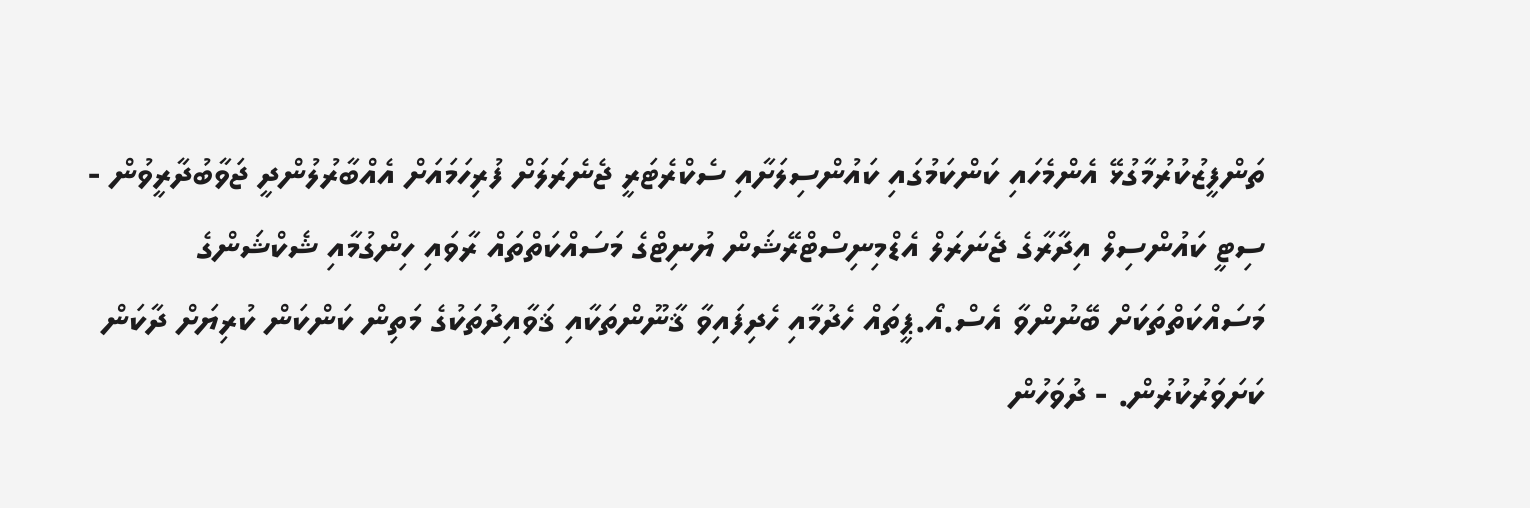ތަންފީޒުކުރުމާގުޅޭ އެންމެހައި ކަންކަމުގައި ކައުންސިލަށާއި ސެކްރެޓަރީ ޖެނެރަލަށް ފުރިހަމައަށް އެއްބާރުލުންދީ ޖަވާބުދާރީވުން - ސިޓީ ކައުންސިލް އިދާރާގެ ޖެނަރަލް އެޑްމިނިސްޓްރޭޝަން ޔުނިޓްގެ މަސައްކަތްތައް ރާވައި ހިންގުމާއި ޝެކްޝަންގެ މަސައްކަތްތަކަށް ބޭނުންވާ އެސް.އޯ.ޕީތައް ހެދުމާއި ހެދިފައިވާ ޤާނޫންތަކާއި ޤަވާއިދުތަކުގެ މަތިން ކަންކަން ކުރިޔަށް ދާކަން ކަށަވަރުކުރުން. - ދުވަހުން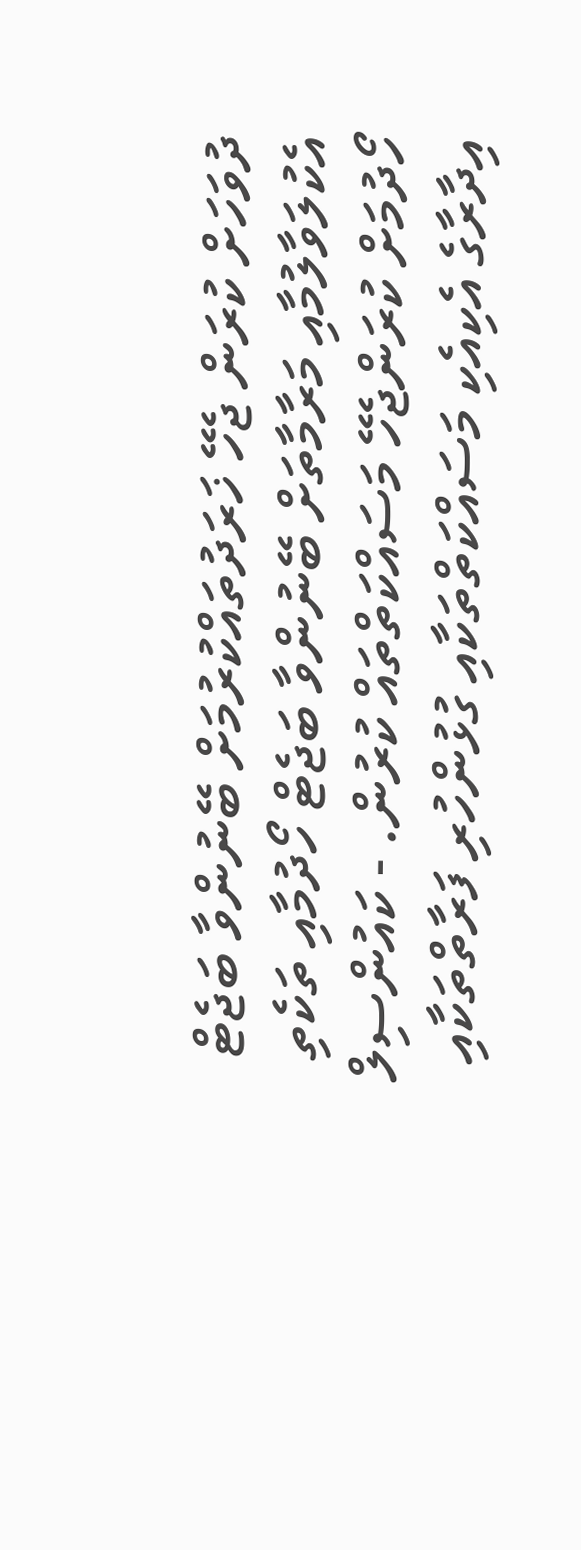ދުވަހަށް ކުރަން ޖެހޭ ޚަރަދުތައްކުރުމަށް ބޭނުންވާ ބަޖެޓް އެކުލަވާލުމާއި މަރާމާތަށް ބޭނުންވާ ބަޖެޓް ހޯދުމާއި ތަކެތި ހޯދުމަށް ކުރަންޖެހޭ މަސައްކަތްތައް ކުރުން. - ކައުންސިލް އިދާރާގެ އެކިއެކި މަސައްކަތްތަކާއި ގުޅުންހުރި ފަރާތްތަކާއި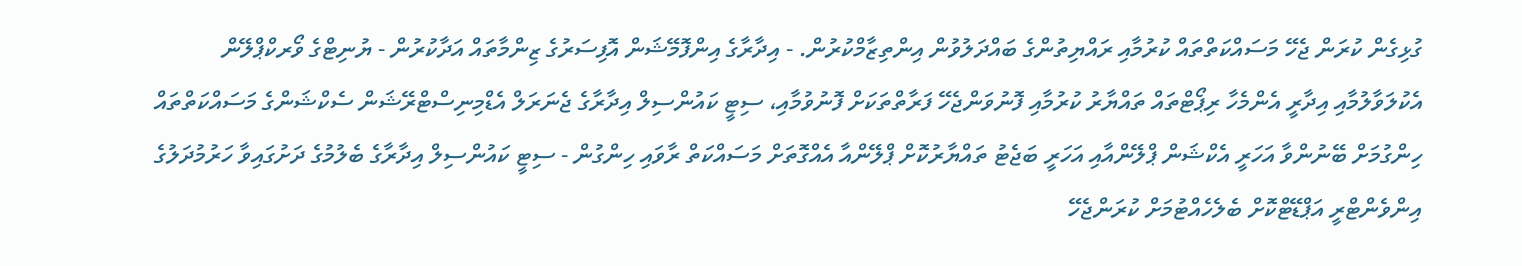ގުޅިގެން ކުރަން ޖެހޭ މަސައްކަތްތައް ކުރުމާއި ރައްޔިތުންގެ ބައްދަލުވުން އިންތިޒާމްކުރުން. - އިދާރާގެ އިންފޮމޭޝަން އޮފިސަރުގެ ޒިންމާތައް އަދާކުރުން - ޔުނިޓްގެ ވޯރކްޕްލޭން އެކުލަވާލުމާއި އިދާރީ އެންމެހާ ރިޕޯޓްތައް ތައްޔާރު ކުރުމާއި ފޮނުވަންޖެހޭ ފަރާތްތަކަށް ފޮނުވުމާއި، ސިޓީ ކައުންސިލް އިދާރާގެ ޖެނަރަލް އެޑްމިނިސްޓްރޭޝަން ސެކްޝަންގެ މަސައްކަތްތައް ހިންގުމަށް ބޭނުންވާ އަހަރީ އެކްޝަން ޕްލޭންއާއި އަހަރީ ބަޖެޓު ތައްޔާރުކޮށް ޕްލޭންއާ އެއްގޮތަށް މަސައްކަތް ރާވައި ހިންގުން - ސިޓީ ކައުންސިލް އިދާރާގެ ބެލުމުގެ ދަށުގައިވާ ހަރުމުދަލުގެ އިންވެންޓްރީ އަޕްޑޭޓްކޮށް ބެލެހެއްޓުމަށް ކުރަންޖެހޭ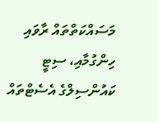މަސައްކަތްތައް ރާވައި ހިންގުމާއި، ސިޓީ ކައުންސިލްގެ އެސެޓްތައް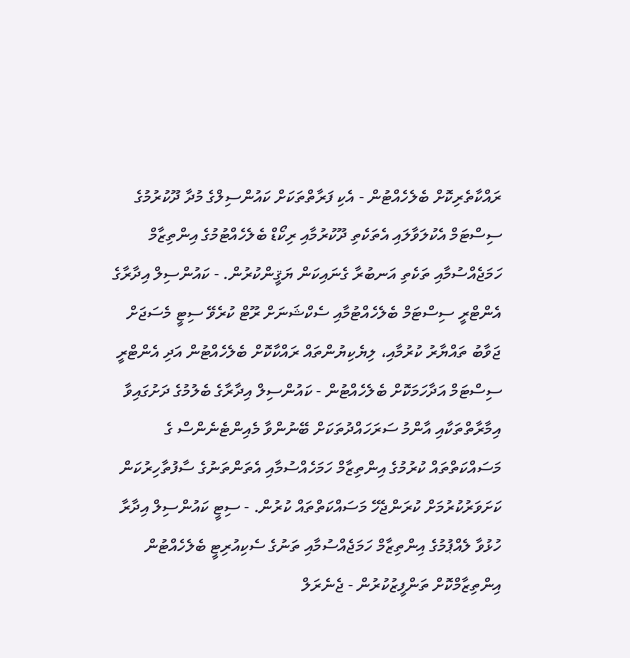ރައްކާތެރިކޮށް ބެލެހެއްޓުން - އެކި ފަރާތްތަކަށް ކައުންސިލްގެ މުދާ ދޫކުރުމުގެ ސިސްޓަމް އެކުލަވާލައި އެތަކެތި ދޫކުރުމާއި ރިކޯޑް ބެލެހެއްޓުމުގެ އިންތިޒާމް ހަމަޖެއްސުމާއި ތަކެތި އަނބުރާ ގެނައިކަން ޔަޤީންކުރުން. - ކައުންސިލް އިދާރާގެ އެންޓްރީ ސިސްޓަމް ބެލެހެއްޓުމާއި ސެކްޝަނަށް ރޫޓް ކުރެވޭ ސިޓީ މެސަޖަށް ޖަވާބު ތައްޔާރު ކުރުމާއި، ލިޔެކިޔުންތައް ރައްކާކޮށް ބެލެހެއްޓުން އަދި އެންޓްރީ ސިސްޓަމް އަދާހަމަކޮށް ބެލެހެއްޓުން - ކައުންސިލް އިދާރާގެ ބެލުމުގެ ދަށުގައިވާ އިމާރާތްތަކާއި އާންމު ސަރަހައްދުތަކަށް ބޭނުންވާ މެއިންޓެނެންސް ގެ މަސައްކަތްތައް ކުރުމުގެ އިންތިޒާމް ހަމަހެއްސުމާއި އެތަންތަނުގެ ސާފުތާހިރުކަން ކަށަވަރުކުރުމަށް ކުރަންޖެހޭ މަސައްކަތްތައް ކުރުން. - ސިޓީ ކައުންސިލް އިދާރާ ހުޅުވާ ލެއްޕުމުގެ އިންތިޒާމް ހަމަޖެއްސުމާއި ތަނުގެ ސެކިއުރިޓީ ބެލެހެއްޓުން އިންތިޒާމްކޮށް ތަންފީޒުކުރުން - ޖެނެރަލް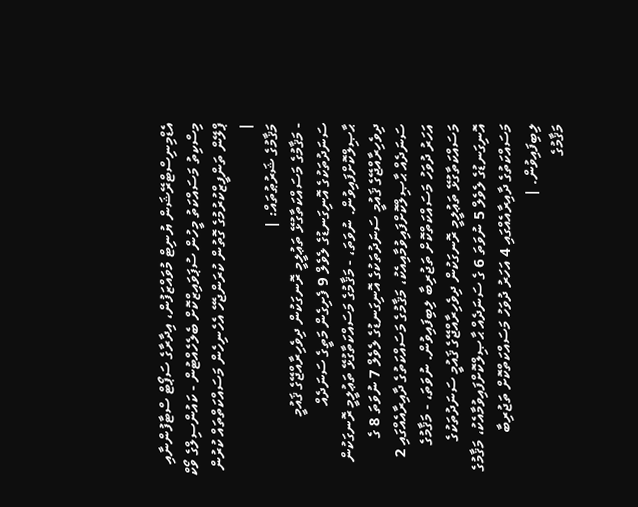އެޑްމިނިސްޓްރޭޝަން ޔުނިޓް މުވައްޒަފުން، އިދާރާގެ ސަޕޯޓް ސްޓާފުންނާއި މިސްކިތު މަސައްކަތު މީހުން ސުޕަވައިޒްކޮށް ބެލެހެއްޓުން - ކައުންސިލްގެ ވޯކް ޕްލޭން ތަންފީޒްކުރުމުގެ ގޮތުން ކުރަންޖެހޭ އެހެނިހެން މަސައްކަތްތައް ކުރުން |
މަޤާމުގެ ޝަރުޠުތައް: |
- މަޤާމުގެ މަސައްކަތާގުޅޭ ތަޢުލީމީ ރޮނގަކުން ދިވެހިރާއްޖޭގެ ޤައުމީ ސަނަދުތަކުގެ އޮނިގަނޑުގެ ލެވެލް 9 ފެށިގެން މަތީގެ ސަނަދެއް ޙާޞިލްކޮށްފައިވުން. ނުވަތަ، - މަޤާމުގެ މަސައްކަތާގުޅޭ ތަޢުލީމީ ރޮނގަކުން ދިވެހިރާއްޖޭގެ ޤައުމީ ސަނަދުތަކުގެ އޮނިގަނޑުގެ ލެވެލް 7 ނުވަތަ 8 ގެ ސަނަދެއް ޙާޞިލްކޮށްފައިވުމާއިއެކު، މަޤާމުގެ މަސައްކަތުގެ ދާއިރާއެއްގައި 2 އަހަރު ދުވަހު މަސައްކަތްކޮށް ތަޖުރިބާ ލިބިފައިވުން. ނުވަތަ، - މަޤާމުގެ މަސައްކަތާގުޅޭ ތަޢުލީމީ ރޮނގަކުން ދިވެހިރާއްޖޭގެ ޤައުމީ ސަނަދުތަކުގެ އޮނިގަނޑުގެ ލެވެލް 5 ނުވަތަ 6 ގެ ސަނަދެއް ޙާޞިލްކޮށްފައިވުމާއެކު، މަޤާމުގެ މަސައްކަތުގެ ދާއިރާއެއްގައި 4 އަހަރު ދުވަހު މަސައްކަތްކޮށް ތަޖުރިބާ ލިބިފައިވުން. |
މަޤާމުގެ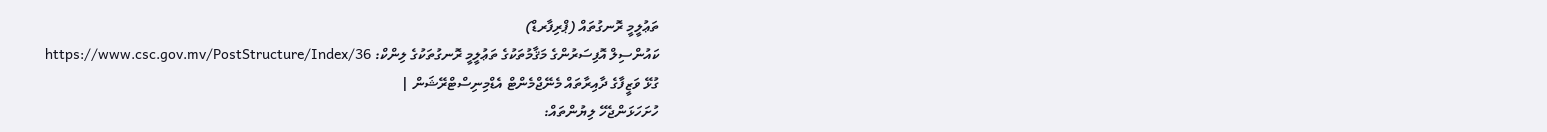ތަޢުލީމީ ރޮނގުތައް (ޕްރިފާރޑް)
ކައުންސިލް އޮފިސަރުންގެ މަޤާމުތަކުގެ ތަޢުލީމީ ރޮނގުތަކުގެ ލިންކް: https://www.csc.gov.mv/PostStructure/Index/36
ގުޅޭ ވަޒީފާގެ ދާއިރާތައް މެނޭޖްމެންޓް އެޑްމިނިސްޓްރޭޝަން |
ހުށަހަޅަންޖެހޭ ލިޔުންތައް: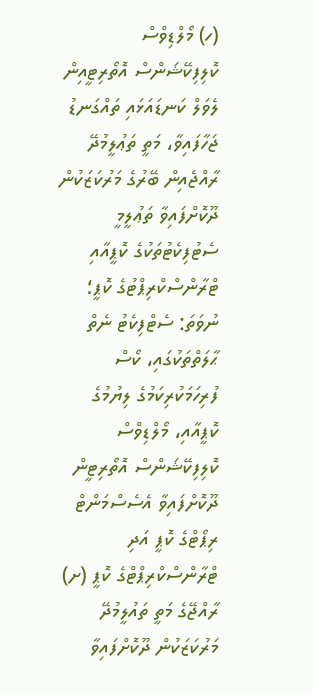(ހ) މޯލްޑިވްސް ކޮލިފިކޭޝަންސް އޮތޯރިޓީއިން ލެވަލް ކަނޑައަޅައި ތައްގަނޑު ޖަހާފައިވާ، މަތީ ތަޢުލީމުދޭ ރާއްޖެއިން ބޭރުގެ މަރުކަޒަކުން ދޫކޮށްފައިވާ ތަޢުލީމީ ސެޓުފިކެޓުތަކުގެ ކޮޕީއާއި ޓްރާންސްކްރިޕްޓުގެ ކޮޕީ؛ ނުވަތަ: ސެޓްފިކެޓު ނެތް ޙާލަތްތަކުގައި، ކޯސް ފުރިހަމަކުރިކަމުގެ ލިޔުމުގެ ކޮޕީއާއި، މޯލްޑިވްސް ކޮލިފިކޭޝަންސް އޮތޯރިޓީން ދޫކޮށްފައިވާ އެސެސްމަންޓް ރިޕޯޓްގެ ކޮޕީ އަދި ޓްރާންސްކްރިޕްޓްގެ ކޮޕީ (ށ) ރާއްޖޭގެ މަތީ ތައުލީމުދޭ މަރުކަޒަކުން ދޫކޮށްފައިވާ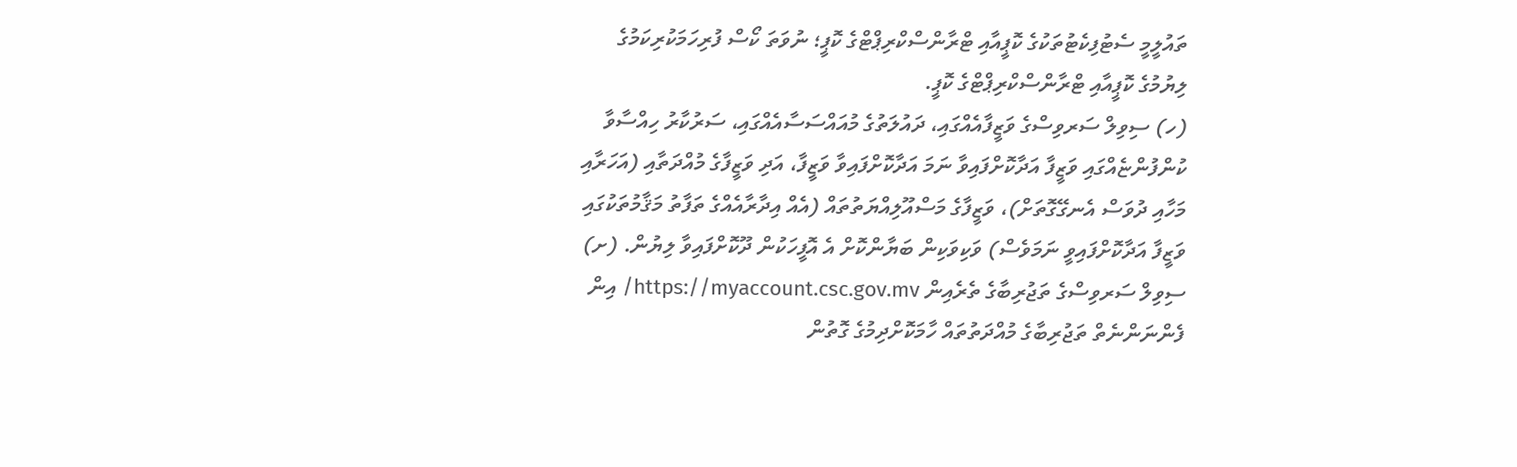ތައުލީމީ ސެޓުފިކެޓުތަކުގެ ކޮޕީއާއި ޓްރާންސްކްރިޕްޓްގެ ކޮޕީ؛ ނުވަތަ ކޯސް ފުރިހަމަކުރިކަމުގެ ލިޔުމުގެ ކޮޕީއާއި ޓްރާންސްކްރިޕްޓްގެ ކޮޕީ.
(ހ) ސިވިލް ސަރވިސްގެ ވަޒީފާއެއްގައި، ދައުލަތުގެ މުއައްސަސާއެއްގައި، ސަރުކާރު ހިއްސާވާ ކުންފުންޏެއްގައި ވަޒީފާ އަދާކޮށްފައިވާ ނަމަ އަދާކޮށްފައިވާ ވަޒީފާ، އަދި ވަޒީފާގެ މުއްދަތާއި (އަހަރާއި މަހާއި ދުވަސް އެނގޭގޮތަށް)، ވަޒީފާގެ މަސްއޫލިއްޔަތުތައް (އެއް އިދާރާއެއްގެ ތަފާތު މަޤާމުތަކުގައި ވަޒީފާ އަދާކޮށްފައިވީ ނަމަވެސް) ވަކިވަކިން ބަޔާންކޮށް އެ އޮފީހަކުން ދޫކޮށްފައިވާ ލިޔުން. (ށ) ސިވިލް ސަރވިސްގެ ތަޖުރިބާގެ ތެރެއިން https://myaccount.csc.gov.mv/ އިން ފެންނަންނެތް ތަޖުރިބާގެ މުއްދަތުތައް ހާމަކޮށްދިމުގެ ގޮތުން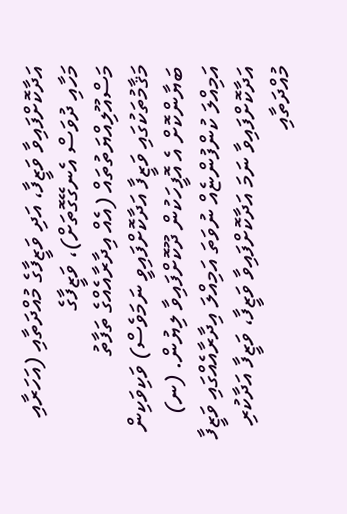އަދާކޮށްފައިވާ ވަޒީފާ، އަދި ވަޒީފާގެ މުއްދަތާއި (އަހަރާއި މަހާއި ދުވަސް އެނގޭގޮތަށް)، ވަޒީފާގެ މަސްއޫލިއްޔަތުތައް (އެއް އިދާރާއެއްގެ ތަފާތު މަޤާމުތަކުގައި ވަޒީފާ އަދާކޮށްފައިވީ ނަމަވެސް) ވަކިވަކިން ބަޔާންކޮށް އެ އޮފީހަކުން ދޫކޮށްފައިވާ ލިޔުން. (ނ) އަމިއްލަ ކުންފުންޏެއް ނުވަތަ އަމިއްލަ އިދާރާއެއްގައި ވަޒީފާ އަދާކޮށްފައިވާ ނަމަ އަދާކޮށްފައިވާ ވަޒީފާ، ވަޒީފާ އަދާކުރި މުއްދަތާއި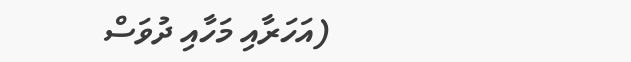(އަހަރާއި މަހާއި ދުވަސް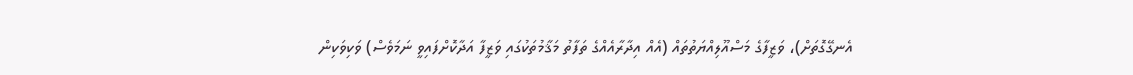އެނގޭގޮތަށް)، ވަޒީފާގެ މަސްއޫލިއްޔަތުތައް (އެއް އިދާރާއެއްގެ ތަފާތު މަޤާމުތަކުގައި ވަޒީފާ އަދާކޮށްފައިވީ ނަމަވެސް) ވަކިވަކިން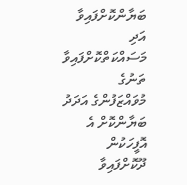ބަޔާންކޮށްފައިވާ އަދި މަސައްކަތްކޮށްފައިވާ ތަނުގެ މުވައްޒަފުންގެ އަދަދު ބަޔާންކޮށް އެ އޮފީހަކުން ދޫކޮށްފައިވާ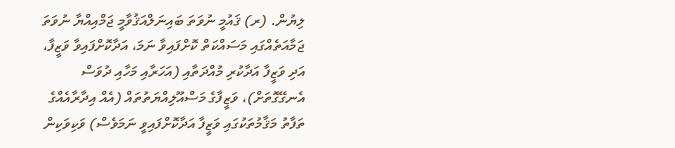ލިޔުން. (ރ) ޤައުމީ ނުވަތަ ބައިނަލްއަޤުވާމީ ޖަމްއިއްޔާ ނުވަތަ ޖަމާއަތެއްގައި މަސައްކަތް ކޮށްފައިވާ ނަމަ، އަދާކޮށްފައިވާ ވަޒީފާ، އަދި ވަޒީފާ އަދާކުރި މުއްދަތާއި (އަހަރާއި މަހާއި ދުވަސް އެނގޭގޮތަށް)، ވަޒީފާގެ މަސްއޫލިއްޔަތުތައް (އެއް އިދާރާއެއްގެ ތަފާތު މަޤާމުތަކުގައި ވަޒީފާ އަދާކޮށްފައިވީ ނަމަވެސް) ވަކިވަކިން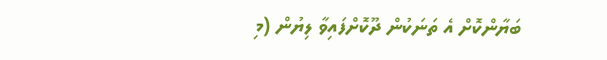ބަޔާންކޮށް އެ ތަނަކުން ދޫކޮށްފައިވާ ލިޔުން (މި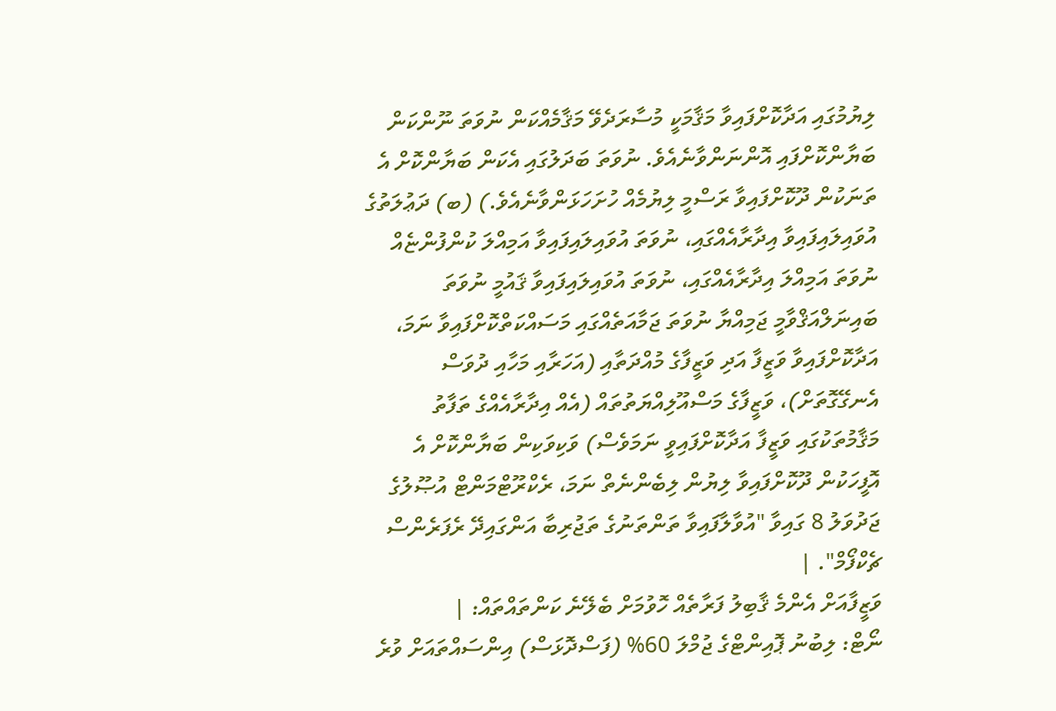ލިޔުމުގައި އަދާކޮށްފައިވާ މަޤާމަކީ މުސާރަދެވޭ މަޤާމެއްކަން ނުވަތަ ނޫންކަން ބަޔާންކޮށްފައި އޮންނަންވާނެއެވެ. ނުވަތަ ބަދަލުގައި އެކަން ބަޔާންކޮށް އެ ތަނަކުން ދޫކޮށްފައިވާ ރަސްމީ ލިޔުމެއް ހުށަހަޅަންވާނެއެވެ.) (ބ) ދަޢުލަތުގެ އުވައިލައިފައިވާ އިދާރާއެއްގައި، ނުވަތަ އުވައިލައިފައިވާ އަމިއްލަ ކުންފުންޏެއް ނުވަތަ އަމިއްލަ އިދާރާއެއްގައި، ނުވަތަ އުވައިލައިފައިވާ ޤައުމީ ނުވަތަ ބައިނަލްއަޤްވާމީ ޖަމިއްޔާ ނުވަތަ ޖަމާއަތެއްގައި މަސައްކަތްކޮށްފައިވާ ނަމަ، އަދާކޮށްފައިވާ ވަޒީފާ އަދި ވަޒީފާގެ މުއްދަތާއި (އަހަރާއި މަހާއި ދުވަސް އެނގޭގޮތަށް)، ވަޒީފާގެ މަސްއޫލިއްޔަތުތައް (އެއް އިދާރާއެއްގެ ތަފާތު މަޤާމުތަކުގައި ވަޒީފާ އަދާކޮށްފައިވީ ނަމަވެސް) ވަކިވަކިން ބަޔާންކޮށް އެ އޮފީހަކުން ދޫކޮށްފައިވާ ލިޔުން ލިބެންނެތް ނަމަ، ރެކްރޫޓްމަންޓް އުޞޫލުގެ ޖަދުވަލު 8 ގައިވާ "އުވާލާފައިވާ ތަންތަނުގެ ތަޖުރިބާ އަންގައިދޭ ރެފަރެންސް ޗެކްފޯމް". |
ވަޒީފާއަށް އެންމެ ޤާބިލު ފަރާތެއް ހޮވުމަށް ބެލޭނެ ކަންތައްތައް: |
ނޯޓް: ލިބުނު ޕޮއިންޓްގެ ޖުމްލަ 60% (ފަސްދޮޅަސް) އިންސައްތައަށް ވުރެ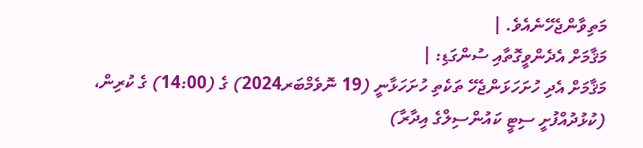މަތިވާންޖެހޭނެއެވެ. |
މަޤާމަށް އެދެންވީގޮތާއި ސުންގަޑި: |
މަޤާމަށް އެދި ހުށަހަޅަންޖެހޭ ތަކެތި ހުށަހަޅާނީ (19 ނޮވެމްބަރ2024) ގެ (14:00) ގެ ކުރިން، (ކުޅުދުއްފުށީ ސިޓީ ކައުންސިލްގެ އިދާރާ)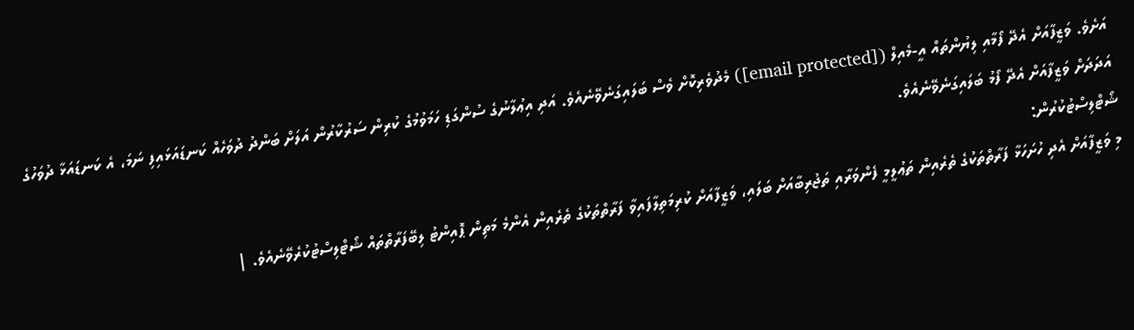އަށެވެ. ވަޒީފާއަށް އެދޭ ފޯމާއި ލިޔުންތައް އީ-މެއިލް ([email protected]) މެދުވެރިކޮށް ވެސް ބަލައިގަނެވޭނެއެވެ. އަދި އިޢުލާނުގެ ސުންގަޑި ހަމަވުމުގެ ކުރިން ސަރުކާރުން އަލަށް ބަންދު ދުވަހެއް ކަނޑައަޅައިފި ނަމަ، އެ ކަނޑައަޅާ ދުވަހުގެ އަދަދަށް ވަޒީފާއަށް އެދޭ ފޯމު ބަލައިގަނެވޭނެއެވެ.
ޝޯޓްލިސްޓުކުރުން:
މި ވަޒީފާއަށް އެދި ހުށަހަޅާ ފަރާތްތަކުގެ ތެރެއިން ތަޢުލީމީ ފެންވަރާއި ތަޖުރިބާއަށް ބަލައި، ވަޒީފާއަށް ކުރިމަތިލާފައިވާ ފަރާތްތަކުގެ ތެރެއިން އެންމެ މަތިން ޕޮއިންޓު ލިބޭފަރާތްތައް ޝޯޓްލިސްޓުކުރެވޭނެއެވެ. |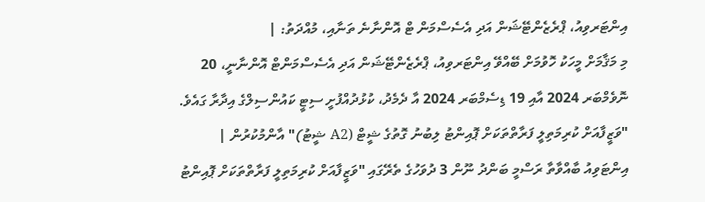އިންޓަރވިއު، ޕްރެޒެންޓޭޝަން އަދި އެސެސްމަން ޓް އޮންނާނެ ތަނާއި، މުއްދަތު: |
މި މަޤާމަށް މީހަކު ހޮވުމަށް ބޭއްވޭ އިންޓަރވިއު، ޕްރެޒެންޓޭޝަން އަދި އެސެސްމަންޓް އޮންނާނީ، 20 ނޮވެމްބަރ 2024 އާއި 19 ޑިސެމްބަރ 2024 އާ ދެމެދު، ކުޅުދުއްފުށީ ސިޓީ ކައުންސިލްގެ އިދާރާ ގައެވެ.
"ވަޒީފާއަށް ކުރިމަތިލީ ފަރާތްތަކަށް ޕޮއިންޓު ލިބުނު ގޮތުގެ ޝީޓް (A2 ޝީޓު)" އާންމުކުރުން |
އިންޓަވިއު ބާއްވާތާ ރަސްމީ ބަންދު ނޫން 3 ދުވަހުގެ ތެރޭގައި "ވަޒީފާއަށް ކުރިމަތިލީ ފަރާތްތަކަށް ޕޮއިންޓު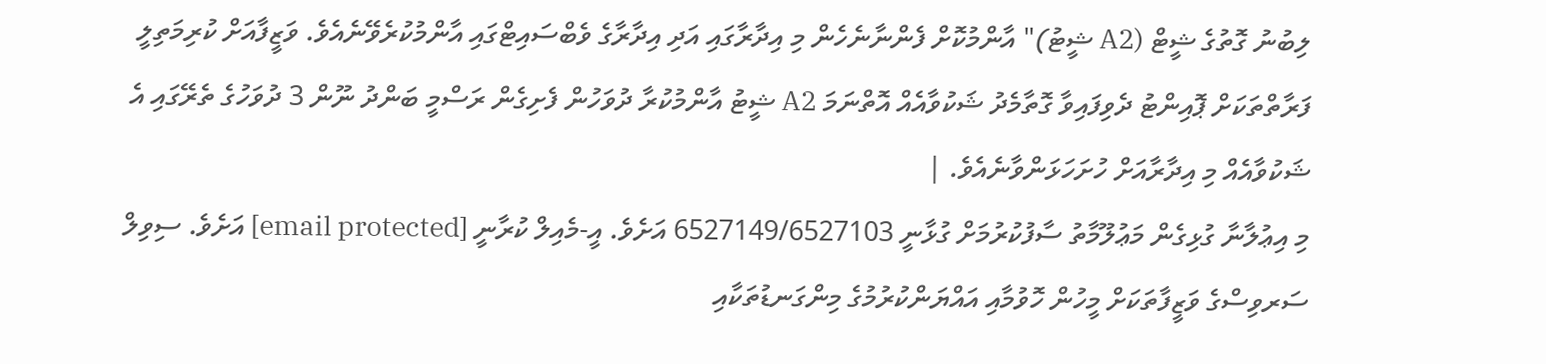ލިބުނު ގޮތުގެ ޝީޓް (A2 ޝީޓު)" އާންމުކޮށް ފެންނާނެހެން މި އިދާރާގައި އަދި އިދާރާގެ ވެބްސައިޓްގައި އާންމުކުރެވޭނެއެވެ. ވަޒީފާއަށް ކުރިމަތިލީ ފަރާތްތަކަށް ޕޮއިންޓު ދެވިފައިވާ ގޮތާމެދު ޝަކުވާއެއް އޮތްނަމަ A2 ޝީޓު އާންމުކުރާ ދުވަހުން ފެށިގެން ރަސްމީ ބަންދު ނޫން 3 ދުވަހުގެ ތެރޭގައި އެ ޝަކުވާއެއް މި އިދާރާއަށް ހުށަހަޅަންވާނެއެވެ. |
މި އިޢުލާނާ ގުޅިގެން މަޢުލޫމާތު ސާފުކުރުމަށް ގުޅާނީ 6527149/6527103 އަށެވެ. އީ-މެއިލް ކުރާނީ [email protected] އަށެވެ. ސިވިލް ސަރވިސްގެ ވަޒީފާތަކަށް މީހުން ހޮވުމާއި އައްޔަންކުރުމުގެ މިންގަނޑުތަކާއި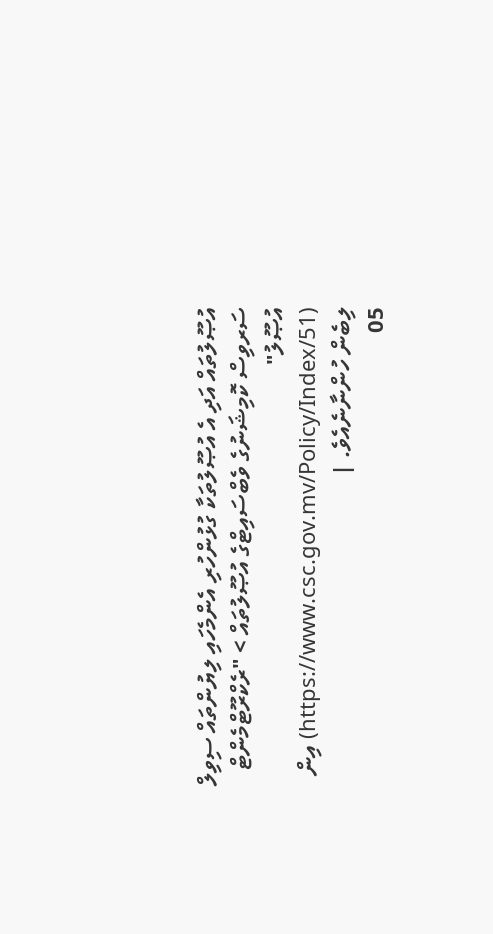އުޞޫލުތައް އަދި އެ އުޞޫލުތަކާ ގުޅުންހުރި އެންމެހައި ލިޔުންތައް ސިވިލް ސަރވިސް ކޮމިޝަނުގެ ވެބްސައިޓްގެ އުޞޫލުތައް > "ރެކްރޫޓްމެންޓް އުޞޫލު" (https://www.csc.gov.mv/Policy/Index/51) އިން ލިބެން ހުންނާނެއެވެ. |
05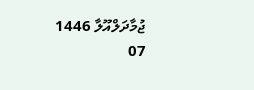ޖުމާދަލްއޫލާ 1446
07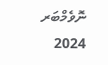ނޮވެމްބަރ 2024